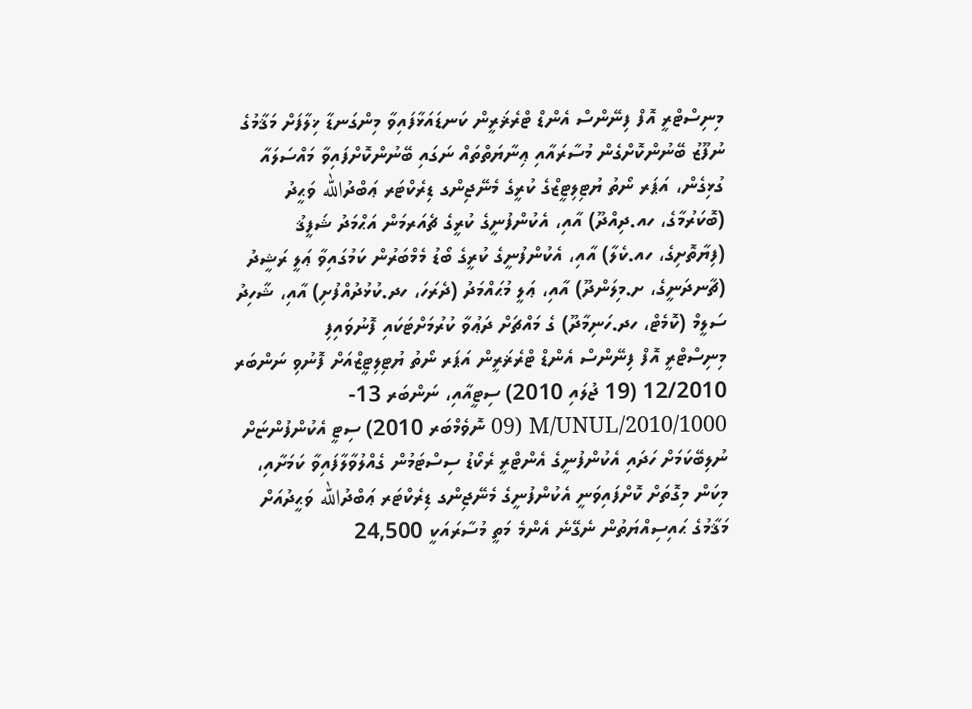މިނިސްޓްރީ އޮފް ފިނޭންސް އެންޑް ޓްރެޜަރީން ކަނޑައަޅާފައިވާ މިންގަނޑާ ޚިލާފަށް މަޤާމުގެ ނުފޫޒު ބޭނުންކޮށްގެން މުސާރައާއި ޢިނާޔަތްތައް ނަގައި ބޭނުންކޮށްފައިވާ މައްސަލައާ ގުޅިގެން، އަޕަރ ނޯތު ޔުޓިލިޓީޒްގެ ކުރީގެ މެނޭޖިންގ ޑިރެކްޓަރ ޢަބްދުالله ވަޙީދު (ބޮކަރުމާގެ، ހއ.ދިއްދޫ) އާއި، އެކުންފުނީގެ ކުރީގެ ޗެއަރމަން އަޙްމަދު ޝަފީޤު (ފިޔާތޮށިގެ، ހއ.ކެލާ) އާއި، އެކުންފުނީގެ ކުރީގެ ބޯޑު މެމްބަރުން ކަމުގައިވާ ޢަލީ ރަޝީދު (ޗާނދަނީގެ، ށ.މިލަންދޫ) އާއި، ޢަލީ މުޙައްމަދު (ދެރަހަ، ހދ.ކުޅުދުއްފުށި) އާއި، ޝާހިދު ސަލީމް (ކޮމެޓް، ހދ.ހަނިމާދޫ) ގެ މައްޗަށް ދަޢުވާ ކުރުމަށްޓަކައި ފޮނުވައިފި
މިނިސްޓްރީ އޮފް ފިނޭންސް އެންޑް ޓްރެޜަރީން އަޕަރ ނޯތު ޔުޓިލިޓީޒްއަށް ފޮނުވި ނަންބަރ 12/2010 (19 ޖުލައި 2010) ސިޓީއާއި، ނަންބަރ 13-M/UNUL/2010/1000 (09 ނޮވެމްބަރ 2010) ސިޓީ އެކުންފުންޏަށް ނުލިބޭކަމަށް ހަދައި އެކުންފުނީގެ އެންޓްރީ ރެކޯޑު ސިސްޓަމުން ގެއްލުވާލާފައިވާ ކަމަށާއި، މިކަން މިގޮތަށް ކޮށްފައިވަނީ އެކުންފުނީގެ މެނޭޖިންގ ޑިރެކްޓަރ ޢަބްދުالله ވަޙީދުއަށް މަޤާމުގެ ޙައިސިއްޔަތުން ނެގޭނެ އެންމެ މަތީ މުސާރައަކީ 24,500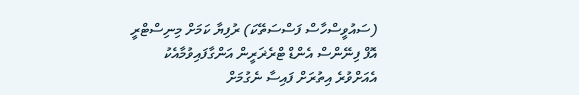(ސައުވީސްހާސް ފަސްސަތޭކަ) ރުފިޔާ ކަމަށް މިނިސްޓްރީ އޮފް ފިނޭންސް އެންޑް ޓްރެޜަރީން އަންގާފައިވުމާއެކު އެއަށްވުރެ އިތުރަށް ފައިސާ ނެގުމަށް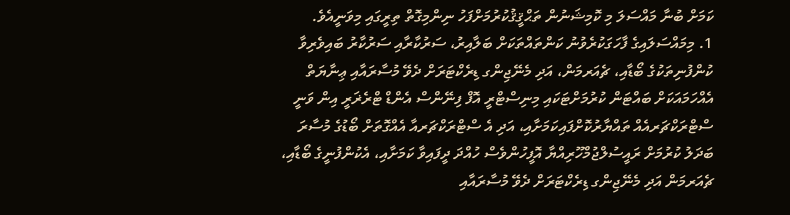ކަމަށް ބުނާ މައްސަލަ މި ކޮމިޝަނުން ތަޙްޤީޤުކުރުމަށްފަހު ނިންމިގޮތް ތިރީގައި މިވަނީއެވެ.
1. މިމައްސަލައިގެ ފާހަގަކުރެވުނު ކަންތައްތަކަށް ބަލާއިރު، ސަރުކާރާއި ސަރުކާރު ބައިވެރިވާ ކުންފުނިތަކުގެ ބޯޑާއި، ޗެއަރމަން، އަދި މެނޭޖިންގ ޑިރެކްޓަރަށް ދެވޭ މުސާރައާއި ޢިނާޔަތް އެއްހަމައަކަށް ބައްޓަން ކުރުމަށްޓަކައި މިނިސްޓްރީ އޮފް ފިނޭންސް އެންޑް ޓްރެޜަރީ އިން ވަނީ ސްޓްރަކްޗަރއެއް ތައްޔާރުކޮށްފައިކަމަށާއި، އަދި އެ ސްޓްރަކްޗަރއާ އެއްގޮތަށް ބޯޑުގެ މުސާރަ ބަދަލު ކުރުމަށް ރައީސުލްޖުމްހޫރިއްޔާ އޮފީހުންވެސް ހުއްދަ ދީފައިވާ ކަމަށާއި، އެކުންފުނީގެ ބޯޑާއި، ޗެއަރމަން އަދި މެނޭޖިންގ ޑިރެކްޓަރަށް ދެވޭ މުސާރައާއި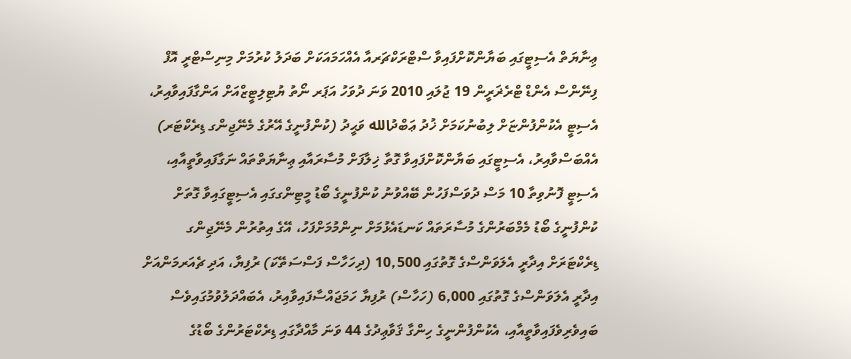ޢިނާޔަތް އެސިޓީގައި ބަޔާންކޮށްފައިވާ ސްޓްރަކްޗަރއާ އެއްހަމައަކަށް ބަދަލު ކުރުމަށް މިނިސްޓްރީ އޮފް ފިނޭންސް އެންޑް ޓްރެޜަރީން 19 ޖުލައި 2010 ވަނަ ދުވަހު އަޕަރ ނޯތު ޔުޓިލިޓީޒްއަށް އަންގާފައިވާއިރު، އެސިޓީ އެކުންފުންޏަށް ލިބުނުކަމަށް ޚުދު ޢަބްދުالله ވަޙީދު (ކުންފުނީގެ އޭރުގެ މެނޭޖިންގ ޑިރެކްޓަރ) އެއްބަސްވާއިރު، އެސިޓީގައި ބަޔާންކޮށްފައިވާ ގޮތާ ޚިލާފަށް މުސާރައާއި ޢިނާޔަތްތައް ނަގާފައިވާތީއާއި، އެސިޓީ ފޮނުވިތާ 10 މަސް ދުވަސްފަހުން ބޭއްވުނު ކުންފުނީގެ ބޯޑު މީޓިންގގައި އެސިޓީގައިވާ ގޮތަށް ކުންފުނީގެ ބޯޑު މެމްބަރުންގެ މުސާރަތައް ކަނޑައެޅުމަށް ނިންމުމަށްފަހު، އޭގެ އިތުރުން މެނޭޖިންގ ޑިރެކްޓަރަށް އިދާރީ އެލަވަންސްގެ ގޮތުގައި 10,500 (ދިހަހާސް ފަސްސަތޭކަ) ރުފިޔާ، އަދި ޗެއަރމަންއަށް އިދާރީ އެލަވަންސްގެ ގޮތުގައި 6,000 (ހަހާސް) ރުފިޔާ ހަމަޖައްސާފައިވާއިރު، އެބައްދަލުވުމުގައިވެސް ބައިވެރިވެފައިވާތީއާއި، އެކުންފުންނީގެ ހިންގާ ޤަވާޢިދުގެ 44 ވަނަ މާއްދާގައި ޑިރެކްޓަރުންގެ ބޯޑުގެ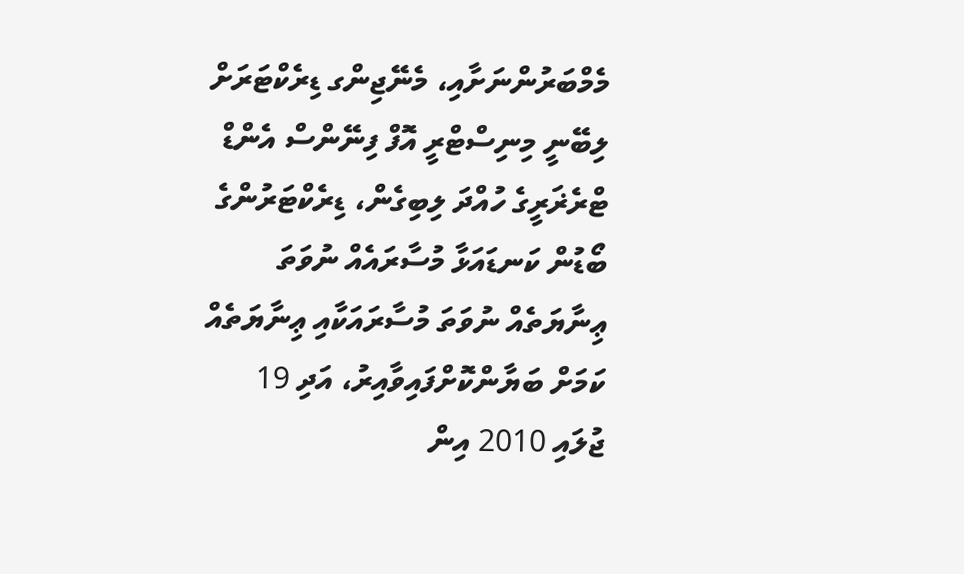މެމްބަރުންނަށާއި، މެނޭޖިންގ ޑިރެކްޓަރަށް ލިބޭނީ މިނިސްޓްރީ އޮފް ފިނޭންސް އެންޑް ޓްރެޜަރީގެ ހުއްދަ ލިބިގެން، ޑިރެކްޓަރުންގެ ބޯޑުން ކަނޑައަޅާ މުސާރައެއް ނުވަތަ ޢިނާޔަތެއް ނުވަތަ މުސާރައަކާއި ޢިނާޔަތެއް ކަމަށް ބަޔާންކޮށްފައިވާއިރު، އަދި 19 ޖުލައި 2010 އިން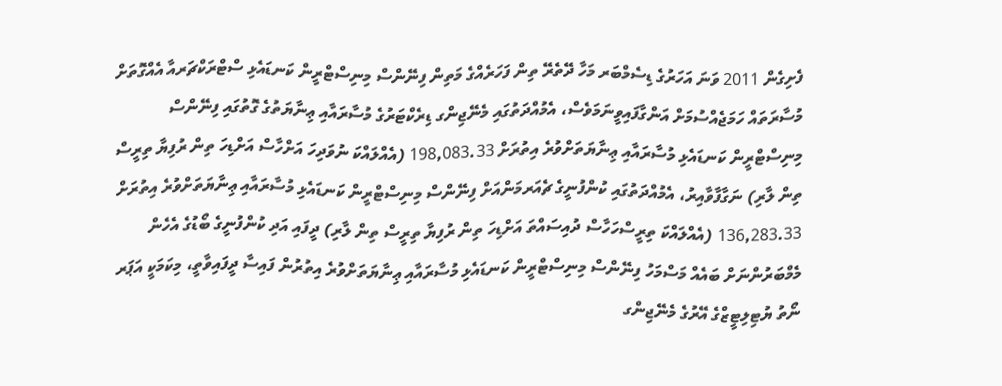ފެށިގެން 2011 ވަނަ އަހަރުގެ ޑިސެމްބަރ މަހާ ދޭތެރޭ ތިން ފަހަރެއްގެ މަތިން ފިނޭންސް މިނިސްޓްރީން ކަނޑައެޅި ސްޓްރަކްޗަރއާ އެއްގޮތަށް މުސާރަތައް ހަމަޖެއްސުމަށް އަންގާފައިވީނަމަވެސް، އެމުއްދަތުގައި މެނޭޖިންގ ޑިރެކްޓަރުގެ މުސާރައާއި ޢިނާޔަތުގެ ގޮތުގައި ފިނޭންސް މިނިސްޓްރީން ކަނޑައެޅި މުސާރައާއި ޢިނާޔަތަށްވުރެ އިތުރަށް 198,083.33 (އެއްލައްކަ ނުވަދިހަ އަށްހާސް އަށްޑިހަ ތިން ރުފިޔާ ތިރީސް ތިން ލާރި) ނަގާފާވާއިރު، އެމުއްދަތުގައި ކުންފުނީގެ ޗެއަރމަންއަށް ފިނޭންސް މިނިސްޓްރީން ކަނޑައެޅި މުސާރައާއި ޢިނާޔަތަށްވުރެ އިތުރަށް 136,283.33 (އެއްލައްކަ ތިރީސްހަހާސް ދުއިސައްތަ އަށްޑިހަ ތިން ރުފިޔާ ތިރީސް ތިން ލާރި) ދީފައި އަދި ކުންފުނީގެ ބޯޑުގެ އެހެން މެމްބަރުންނަށް ބައެއް މަސްމަހު ފިނޭންސް މިނިސްޓްރީން ކަނޑައެޅި މުސާރައާއި ޢިނާޔަތަށްވުރެ އިތުރުން ފައިސާ ދީފައިވާތީ، މިކަމަކީ އަޕަރ ނޯތު ޔުޓިލިޓީޒްގެ އޭރުގެ މެނޭޖިންގ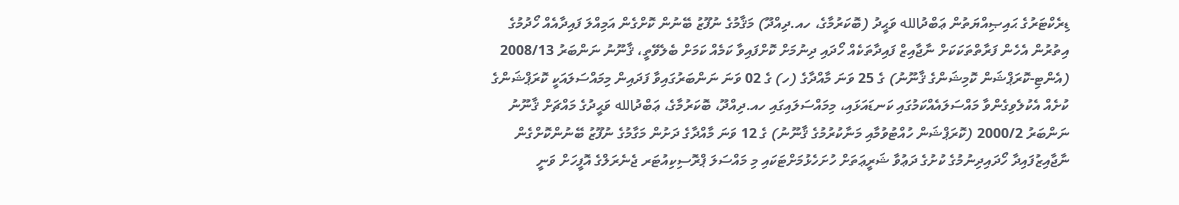ޑިރެކްޓަރުގެ ޙައިޞިއްޔަތުން ޢަބްދުالله ވަޙީދު (ބޮކަރުމާގެ، ހއ.ދިއްދޫ) މަޤާމުގެ ނުފޫޒު ބޭނުން ކޮށްގެން އަމިއްލަ ފައިދާއެއް ހޯދުމުގެ އިތުރުން އެހެން ފަރާތްތަކަކަށް ނާޖާއިޒް ފައިދާތަކެއް ހޯދައި ދިނުމަށް ކޮށްފައިވާ ކަމެއް ކަމަށް ބެލެވޭތީ، ޤާނޫނު ނަންބަރު 2008/13 (އެންޓި-ކޮރަޕްޝަން ކޮމިޝަންގެ ޤާނޫނު) ގެ 25 ވަނަ މާއްދާގެ (ހ) ގެ 02 ވަނަ ނަންބަރުގައިވާ ފަދައިން މިމައްސަލައަކީ ކޮރަޕްޝަންގެ ކުށެއް އެކުލެވިގެންވާ މައްސަލައެއްކަމުގައި ކަނޑައަޅައި، މިމައްސަލައިގައި ހއ.ދިއްދޫ، ބޮކަރުމާގެ، ޢަބްދުالله ވަޙީދުގެ މައްޗަށް ޤާނޫނު ނަންބަރު 2000/2 (ކޮރަޕްޝަން ހުއްޓުވުމާއި މަނާކުރުމުގެ ޤާނޫނު) ގެ 12 ވަނަ މާއްދާގެ ދަށުން މަގާމުގެ ނުފޫޒު ބޭނުންކޮށްގެން ނާޖާއިޒުފައިދާ ހޯދައިދިނުމުގެ ކުށުގެ ދަޢުވާ ޝަރީޢަތަށް ހުށަހެޅުމަށްޓަކައި މި މައްސަލަ ޕްރޮސިކިއުޓަރ ޖެނެރަލްގެ އޮފީހަށް ވަނީ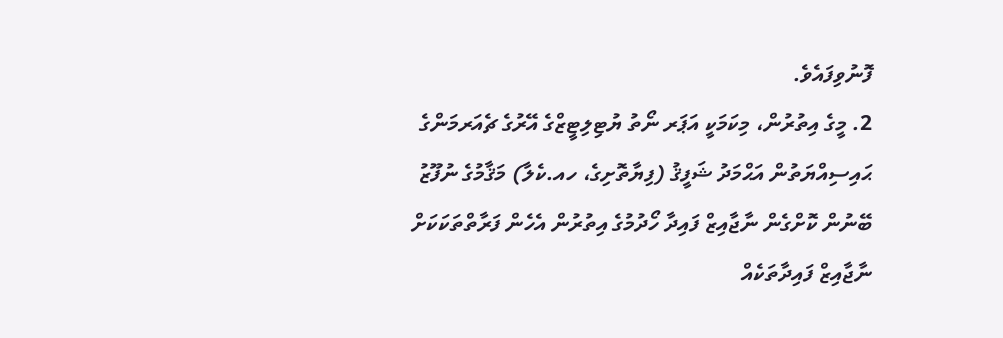ފޮނުވިފައެވެ.
2. މީގެ އިތުރުން، މިކަމަކީ އަޕަރ ނޯތު ޔުޓިލިޓީޒްގެ އޭރުގެ ޗެއަރމަންގެ ޙައިސިއްޔަތުން އަޙްމަދު ޝަފީޤު (ފިޔާތޮށިގެ، ހއ.ކެލާ) މަޤާމުގެ ނުފޫޒު ބޭނުން ކޮށްގެން ނާޖާއިޒް ފައިދާ ހޯދުމުގެ އިތުރުން އެހެން ފަރާތްތަކަކަށް ނާޖާއިޒް ފައިދާތަކެއް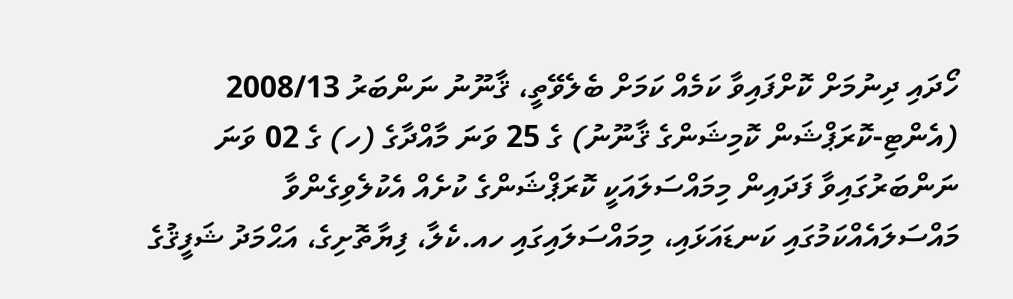ހޯދައި ދިނުމަށް ކޮށްފައިވާ ކަމެއް ކަމަށް ބެލެވޭތީ، ޤާނޫނު ނަންބަރު 2008/13 (އެންޓި-ކޮރަޕްޝަން ކޮމިޝަންގެ ޤާނޫނު) ގެ 25 ވަނަ މާއްދާގެ (ހ) ގެ 02 ވަނަ ނަންބަރުގައިވާ ފަދައިން މިމައްސަލައަކީ ކޮރަޕްޝަންގެ ކުށެއް އެކުލެވިގެންވާ މައްސަލައެއްކަމުގައި ކަނޑައަޅައި، މިމައްސަލައިގައި ހއ.ކެލާ، ފިޔާތޮށިގެ، އަޙްމަދު ޝަފީޤުގެ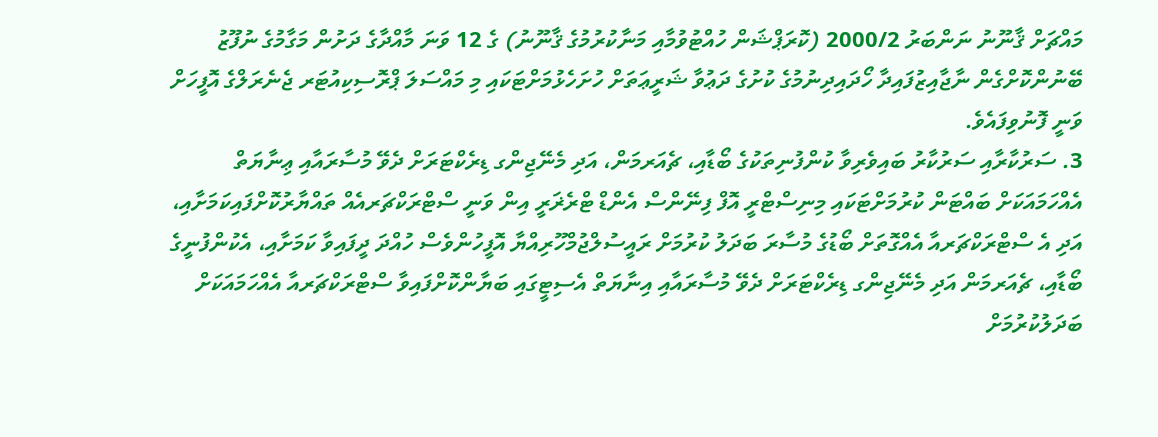މައްޗަށް ޤާނޫނު ނަންބަރު 2000/2 (ކޮރަޕްޝަން ހުއްޓުވުމާއި މަނާކުރުމުގެ ޤާނޫނު) ގެ 12 ވަނަ މާއްދާގެ ދަށުން މަގާމުގެ ނުފޫޒު ބޭނުންކޮށްގެން ނާޖާއިޒުފައިދާ ހޯދައިދިނުމުގެ ކުށުގެ ދަޢުވާ ޝަރީޢަތަށް ހުށަހެޅުމަށްޓަކައި މި މައްސަލަ ޕްރޮސިކިއުޓަރ ޖެނެރަލްގެ އޮފީހަށް ވަނީ ފޮނުވިފައެވެ.
3. ސަރުކާރާއި ސަރުކާރު ބައިވެރިވާ ކުންފުނިތަކުގެ ބޯޑާއި، ޗެއަރމަން، އަދި މެނޭޖިންގ ޑިރެކްޓަރަށް ދެވޭ މުސާރައާއި ޢިނާޔަތް އެއްހަމައަކަށް ބައްޓަން ކުރުމަށްޓަކައި މިނިސްޓްރީ އޮފް ފިނޭންސް އެންޑް ޓްރެޜަރީ އިން ވަނީ ސްޓްރަކްޗަރއެއް ތައްޔާރުކޮށްފައިކަމަށާއި، އަދި އެ ސްޓްރަކްޗަރއާ އެއްގޮތަށް ބޯޑުގެ މުސާރަ ބަދަލު ކުރުމަށް ރައީސުލްޖުމްހޫރިއްޔާ އޮފީހުންވެސް ހުއްދަ ދީފައިވާ ކަމަށާއި، އެކުންފުނީގެ ބޯޑާއި، ޗެއަރމަން އަދި މެނޭޖިންގ ޑިރެކްޓަރަށް ދެވޭ މުސާރައާއި އިނާޔަތް އެސިޓީގައި ބަޔާންކޮށްފައިވާ ސްޓްރަކްޗަރއާ އެއްހަމައަކަށް ބަދަލުކުރުމަށް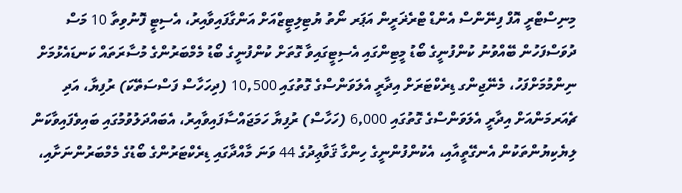މިނިސްޓްރީ އޮފް ފިނޭންސް އެންޑް ޓްރެޜަރީން އަޕަރ ނޯތު ޔުޓިލިޓީޒްއަށް އަންގާފައިވާއިރު، އެސިޓީ ފޮނުވިތާ 10 މަސް ދުވަސްފަހުން ބޭއްވުނު ކުންފުނީގެ ބޯޑު މީޓިންގައި އެސިޓީގައިވާ ގޮތަށް ކުންފުނީގެ ބޯޑު މެމްބަރުންގެ މުސާރަތައް ކަނޑައެޅުމަށް ނިންމުމަށްފަހު، މެނޭޖިންގ ޑިރެކްޓަރަށް އިދާރީ އެލަވަންސްގެ ގޮތުގައި 10,500 (ދިހަހާސް ފަސްސަތޭކަ) ރުފިޔާ، އަދި ޗެއަރމަންއަށް އިދާރީ އެލަވަންސްގެ ގޮތުގައި 6,000 (ހަހާސް) ރުފިޔާ ހަމަޖައްސާފައިވާއިރު، އެބައްދަލުވުމުގައި ބައިވެފައިވާކަން ލިޔެކިޔުންތަކުން އެނގޭތީއާއި، އެކުންފުންނީގެ ހިންގާ ޤަވާޢިދުގެ 44 ވަނަ މާއްދާގައި ޑިރެކްޓަރުންގެ ބޯޑުގެ މެމްބަރުންނަށާއި،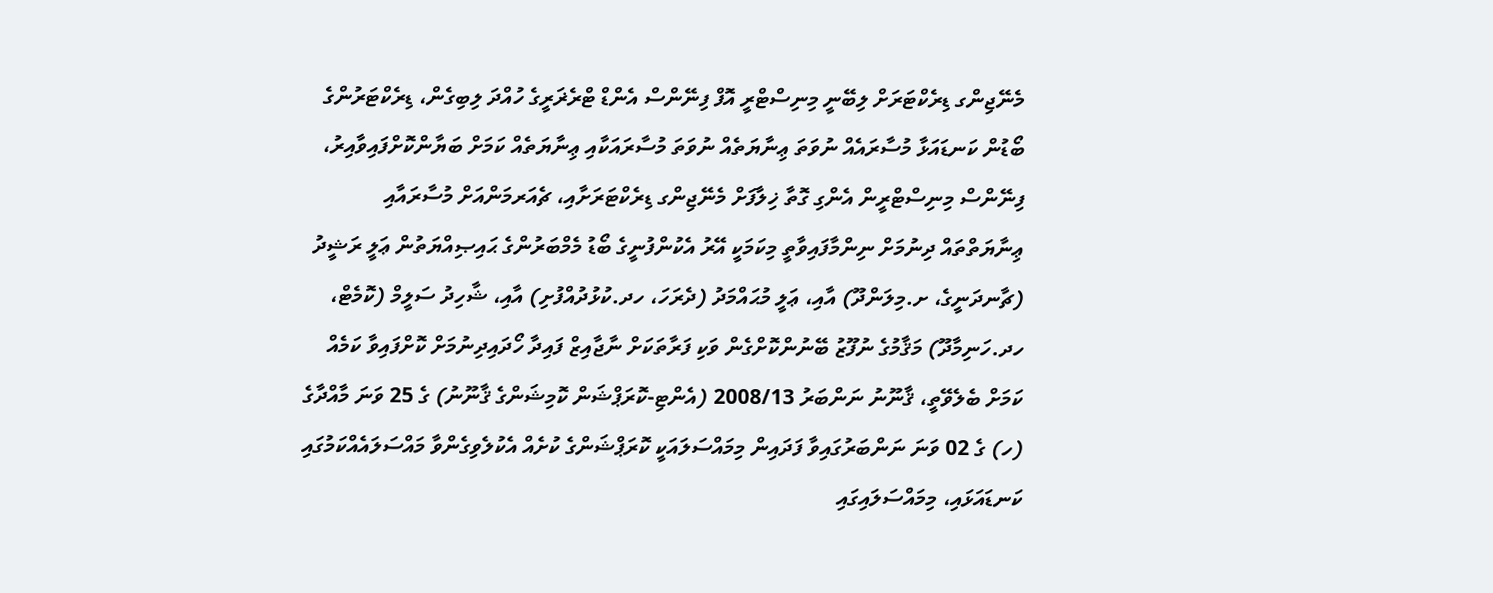މެނޭޖިންގ ޑިރެކްޓަރަށް ލިބޭނީ މިނިސްޓްރީ އޮފް ފިނޭންސް އެންޑް ޓްރެޜަރީގެ ހުއްދަ ލިބިގެން، ޑިރެކްޓަރުންގެ ބޯޑުން ކަނޑައަޅާ މުސާރައެއް ނުވަތަ ޢިނާޔަތެއް ނުވަތަ މުސާރައަކާއި ޢިނާޔަތެއް ކަމަށް ބަޔާންކޮށްފައިވާއިރު، ފިނޭންސް މިނިސްޓްރީން އެންގި ގޮތާ ޚިލާފަށް މެނޭޖިންގ ޑިރެކްޓަރަށާއި، ޗެއަރމަންއަށް މުސާރައާއި ޢިނާޔަތްތައް ދިނުމަށް ނިންމާފައިވާތީ މިކަމަކީ އޭރު އެކުންފުނީގެ ބޯޑު މެމްބަރުންގެ ޙައިޞިއްޔަތުން ޢަލީ ރަޝީދު (ޗާނދަނީގެ، ށ.މިލަންދޫ) އާއި، ޢަލީ މުޙައްމަދު (ދެރަހަ، ހދ.ކުޅުދުއްފުށި) އާއި، ޝާހިދު ސަލީމް (ކޮމެޓް، ހދ.ހަނިމާދޫ) މަޤާމުގެ ނުފޫޒު ބޭނުންކޮށްގެން ވަކި ފަރާތަކަށް ނާޖާއިޒް ފައިދާ ހޯދައިދިނުމަށް ކޮށްފައިވާ ކަމެއް ކަމަށް ބެލެވޭތީ، ޤާނޫނު ނަންބަރު 2008/13 (އެންޓި-ކޮރަޕްޝަން ކޮމިޝަންގެ ޤާނޫނު) ގެ 25 ވަނަ މާއްދާގެ (ހ) ގެ 02 ވަނަ ނަންބަރުގައިވާ ފަދައިން މިމައްސަލައަކީ ކޮރަޕްޝަންގެ ކުށެއް އެކުލެވިގެންވާ މައްސަލައެއްކަމުގައި ކަނޑައަޅައި، މިމައްސަލައިގައި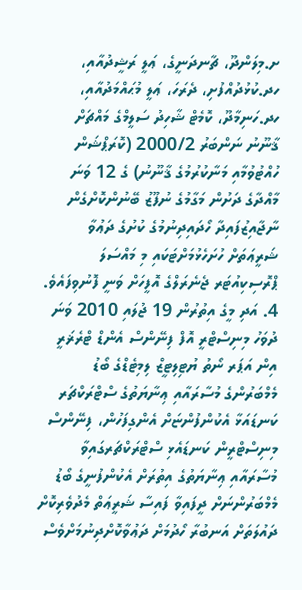ށ.މިލަންދޫ، ޗާނދަނީގެ، ޢަލީ ރަޝީދުއާއި، ހދ.ކުޅުދުއްފުށި، ދެރަހަ، ޢަލީ މުޙައްމަދުއާއި، ހދ.ހަނިމާދޫ، ކޮމެޓް ޝާހިދު ސަލީމްގެ މައްޗަށް ޤާނޫނު ނަންބަރު 2000/2 (ކޮރަޕްޝަން ހުއްޓުވުމާއި މަނާކުރުމުގެ ޤާނޫނު) ގެ 12 ވަނަ މާއްދާގެ ދަށުން މަގާމުގެ ނުފޫޒު ބޭނުންކޮށްގެން ނާޖާއިޒުފައިދާ ހޯދައިދިނުމުގެ ކުށުގެ ދަޢުވާ ޝަރީޢަތަށް ހުށަހެޅުމަށްޓަކައި މި މައްސަލަ ޕްރޮސިކިއުޓަރ ޖެނެރަލްގެ އޮފީހަށް ވަނީ ފޮނުވިފައެވެ.
4. އަދި މީގެ އިތުރުން 19 ޖުލައި 2010 ވަނަ ދުވަހު މިނިސްޓްރީ އޮފް ފިނޭންސް އެންޑް ޓްރެޜަރީ އިން އަޕަރ ނޯތު ޔުޓިލިޓީޒް ލިމިޓެޑްގެ ބޯޑު މެމްބަރުންގެ މުސާރައާއި ޢިނާޔަތުގެ ސްޓްރަކްޗަރ ކަނޑައަޅާ އެކުންފުންޏަށް އެންގިފަހުން، ފިނޭންސް މިނިސްޓްރީން ކަނޑައެޅި ސްޓްރަކްޗަރގައިވާ މުސާރައާއި ޢިނާޔަތުގެ އިތުރަށް އެކުންފުނީގެ ބޯޑު މެމްބަރުންނަށް ދީފައިވާ ފައިސާ ޝަރީޢަތް މެދުވެރިކޮށް ދައުލަތަށް އަނބުރާ ހޯދުމަށް ދަޢުވާކޮށްދިނުމަށްވެސް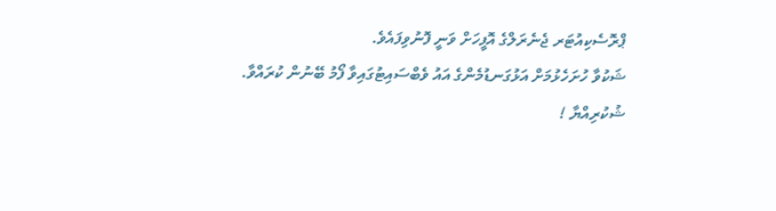ޕްރޮސެކިއުޓަރ ޖެނެރަލްގެ އޮފީހަށް ވަނީ ފޮނުވިފައެވެ.
ޝަކުވާ ހުށަހެޅުމަށް އަޅުގަނޑުމެންގެ އައު ވެބްސައިޓުގައިވާ ފޯމު ބޭނުން ކުރައްވާ.
ޝުކުރިއްޔާ !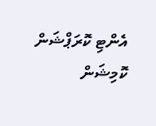އެންޓި ކޮރަޕްޝަން ކޮމިޝަން